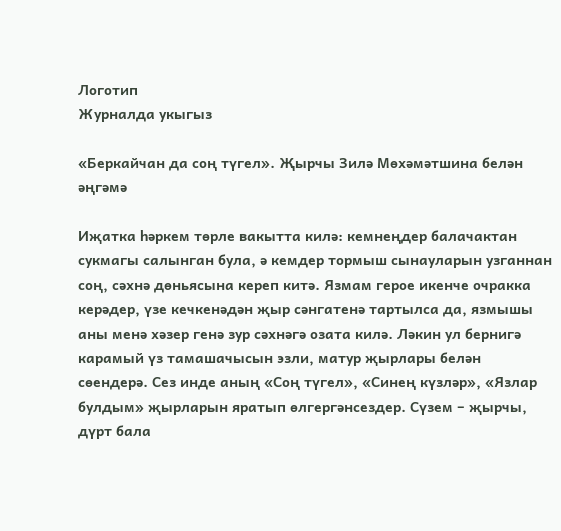Логотип
Журналда укыгыз

«Беркайчан да соң түгел». Җырчы Зилә Мөхәмәтшина белән әңгәмә

Иҗатка һәркем төрле вакытта килә: кемнеңдер балачактан сукмагы салынган була, ә кемдер тормыш сынауларын узганнан соң, сәхнә дөньясына кереп китә. Язмам герое икенче очракка керәдер, үзе кечкенәдән җыр сәнгатенә тартылса да, язмышы аны менә хәзер генә зур сәхнәгә озата килә. Ләкин ул бернигә карамый үз тамашачысын эзли, матур җырлары белән сөендерә. Сез инде аның «Соң түгел», «Синең күзләр», «Язлар булдым» җырларын яратып өлгергәнсездер. Сүзем – җырчы, дүрт бала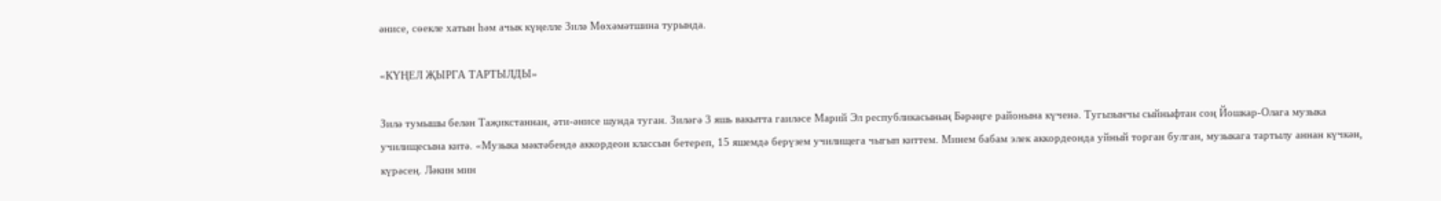әнисе, сөекле хатын һәм ачык күңелле Зилә Мөхәмәтшина турында.

«КҮҢЕЛ ҖЫРГА ТАРТЫЛДЫ»

Зилә тумышы белән Таҗикстаннан, әти-әнисе шунда туган. Зиләгә 3 яшь вакытта гаиләсе Марий Эл республикасының Бәрәңге районына күченә. Тугызынчы сыйныфтан соң Йошкар-Олага музыка училищесына китә. «Музыка мәктәбендә аккордеон классын бетереп, 15 яшемдә берүзем училищега чыгып киттем. Минем бабам элек аккордеонда уйный торган булган, музыкага тартылу аннан күчкән, күрәсең. Ләкин мин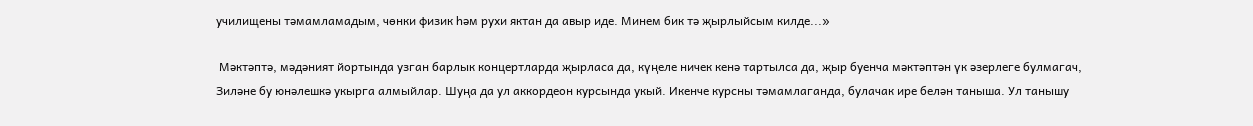училищены тәмамламадым, чөнки физик һәм рухи яктан да авыр иде. Минем бик тә җырлыйсым килде...»

 Мәктәптә, мәдәният йортында узган барлык концертларда җырласа да, күңеле ничек кенә тартылса да, җыр буенча мәктәптән үк әзерлеге булмагач, Зиләне бу юнәлешкә укырга алмыйлар. Шуңа да ул аккордеон курсында укый. Икенче курсны тәмамлаганда, булачак ире белән таныша. Ул танышу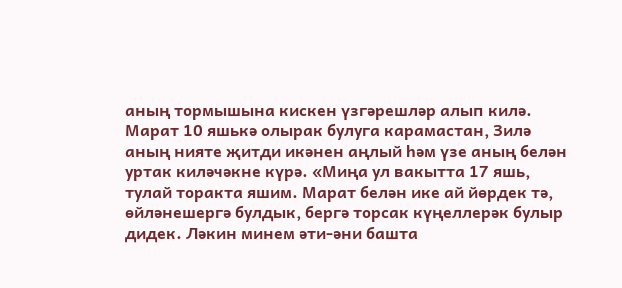аның тормышына кискен үзгәрешләр алып килә. Марат 10 яшькә олырак булуга карамастан, Зилә аның нияте җитди икәнен аңлый һәм үзе аның белән уртак киләчәкне күрә. «Миңа ул вакытта 17 яшь, тулай торакта яшим. Марат белән ике ай йөрдек тә, өйләнешергә булдык, бергә торсак күңеллерәк булыр дидек. Ләкин минем әти-әни башта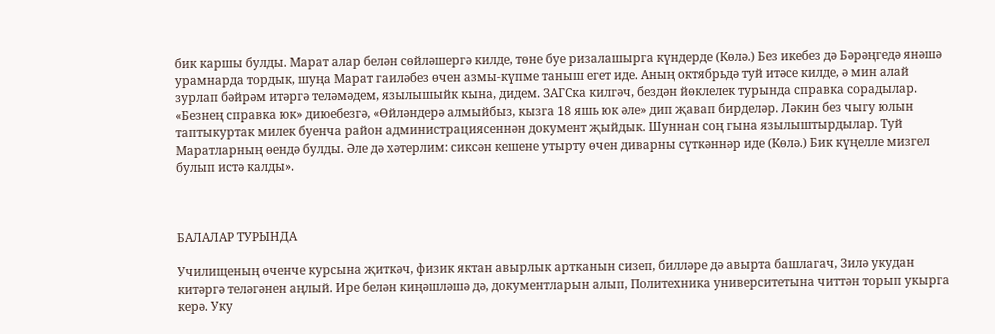бик каршы булды. Марат алар белән сөйләшергә килде, төне буе ризалашырга күндерде (Көлә.) Без икебез дә Бәрәңгедә янәшә урамнарда тордык, шуңа Марат гаиләбез өчен азмы-күпме таныш егет иде. Аның октябрьдә туй итәсе килде, ә мин алай зурлап бәйрәм итәргә теләмәдем, язылышыйк кына, дидем. ЗАГСка килгәч, бездән йөклелек турында справка сорадылар. «Безнең справка юк» диюебезгә, «Өйләндерә алмыйбыз, кызга 18 яшь юк әле» дип җавап бирделәр. Ләкин без чыгу юлын таптыкуртак милек буенча район администрациясеннән документ җыйдык. Шуннан соң гына язылыштырдылар. Туй Маратларның өендә булды. Әле дә хәтерлим: сиксән кешене утырту өчен диварны сүткәннәр иде (Көлә.) Бик күңелле мизгел булып истә калды».



БАЛАЛАР ТУРЫНДА

Училищеның өченче курсына җиткәч, физик яктан авырлык артканын сизеп, билләре дә авырта башлагач, Зилә укудан китәргә теләгәнен аңлый. Ире белән киңәшләшә дә, документларын алып, Политехника университетына читтән торып укырга керә. Уку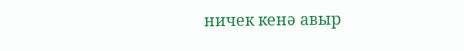ничек кенә авыр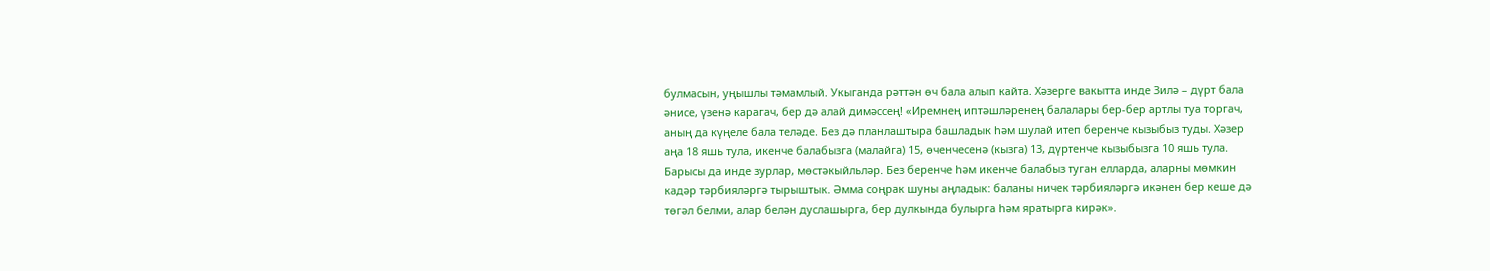булмасын, уңышлы тәмамлый. Укыганда рәттән өч бала алып кайта. Хәзерге вакытта инде Зилә – дүрт бала әнисе, үзенә карагач, бер дә алай димәссең! «Иремнең иптәшләренең балалары бер-бер артлы туа торгач, аның да күңеле бала теләде. Без дә планлаштыра башладык һәм шулай итеп беренче кызыбыз туды. Хәзер аңа 18 яшь тула, икенче балабызга (малайга) 15, өченчесенә (кызга) 13, дүртенче кызыбызга 10 яшь тула. Барысы да инде зурлар, мөстәкыйльләр. Без беренче һәм икенче балабыз туган елларда, аларны мөмкин кадәр тәрбияләргә тырыштык. Әмма соңрак шуны аңладык: баланы ничек тәрбияләргә икәнен бер кеше дә төгәл белми, алар белән дуслашырга, бер дулкында булырга һәм яратырга кирәк».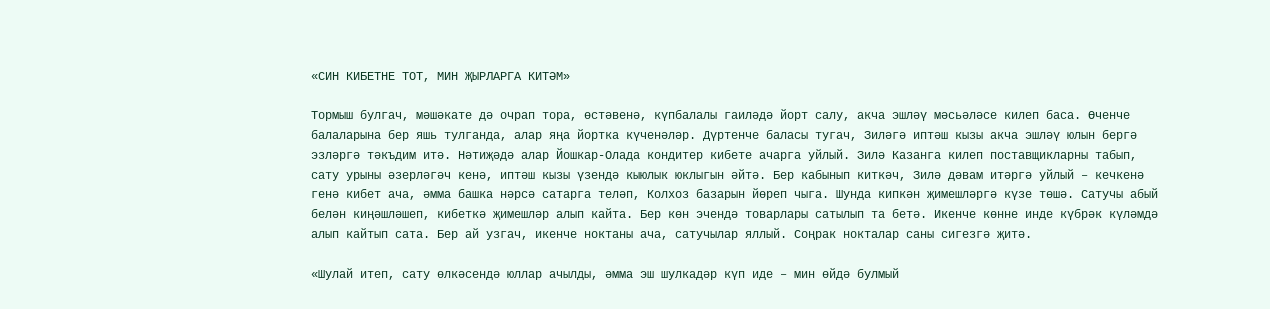«СИН КИБЕТНЕ ТОТ, МИН ҖЫРЛАРГА КИТӘМ»

Тормыш булгач, мәшәкате дә очрап тора, өстәвенә, күпбалалы гаиләдә йорт салу, акча эшләү мәсьәләсе килеп баса. Өченче балаларына бер яшь тулганда, алар яңа йортка күченәләр. Дүртенче баласы тугач, Зиләгә иптәш кызы акча эшләү юлын бергә эзләргә тәкъдим итә. Нәтиҗәдә алар Йошкар-Олада кондитер кибете ачарга уйлый. Зилә Казанга килеп поставщикларны табып, сату урыны әзерләгәч кенә, иптәш кызы үзендә кыюлык юклыгын әйтә. Бер кабынып киткәч, Зилә дәвам итәргә уйлый – кечкенә генә кибет ача, әмма башка нәрсә сатарга теләп, Колхоз базарын йөреп чыга. Шунда кипкән җимешләргә күзе төшә. Сатучы абый белән киңәшләшеп, кибеткә җимешләр алып кайта. Бер көн эчендә товарлары сатылып та бетә. Икенче көнне инде күбрәк күләмдә алып кайтып сата. Бер ай узгач, икенче ноктаны ача, сатучылар яллый. Соңрак нокталар саны сигезгә җитә.

«Шулай итеп, сату өлкәсендә юллар ачылды, әмма эш шулкадәр күп иде – мин өйдә булмый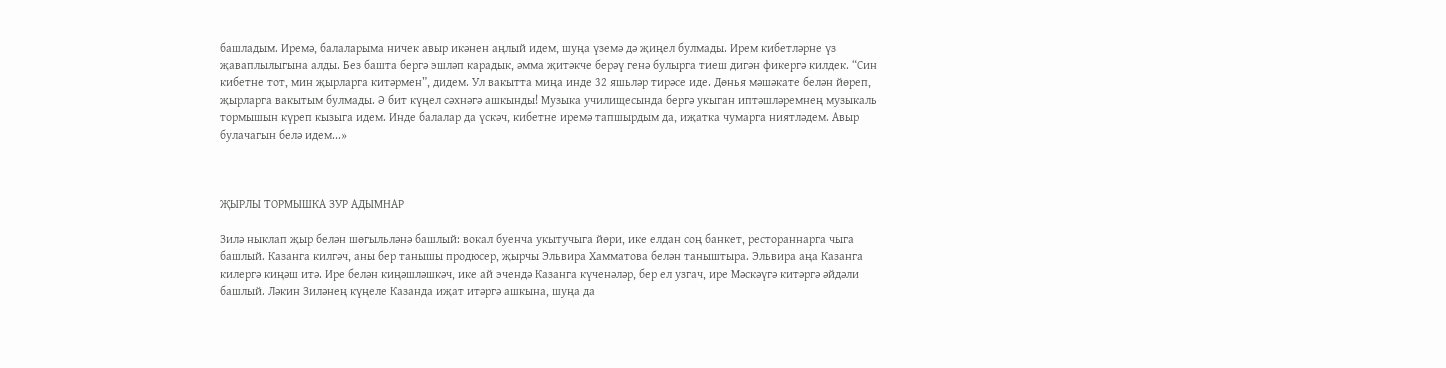башладым. Иремә, балаларыма ничек авыр икәнен аңлый идем, шуңа үземә дә җиңел булмады. Ирем кибетләрне үз җаваплылыгына алды. Без башта бергә эшләп карадык, әмма җитәкче берәү генә булырга тиеш дигән фикергә килдек. “Син кибетне тот, мин җырларга китәрмен”, дидем. Ул вакытта миңа инде 32 яшьләр тирәсе иде. Дөнья мәшәкате белән йөреп, җырларга вакытым булмады. Ә бит күңел сәхнәгә ашкынды! Музыка училищесында бергә укыган иптәшләремнең музыкаль тормышын күреп кызыга идем. Инде балалар да үскәч, кибетне иремә тапшырдым да, иҗатка чумарга ниятләдем. Авыр булачагын белә идем...»



ҖЫРЛЫ ТОРМЫШКА ЗУР АДЫМНАР

Зилә ныклап җыр белән шөгыльләнә башлый: вокал буенча укытучыга йөри, ике елдан соң банкет, рестораннарга чыга башлый. Казанга килгәч, аны бер танышы продюсер, җырчы Эльвира Хамматова белән таныштыра. Эльвира аңа Казанга килергә киңәш итә. Ире белән киңәшләшкәч, ике ай эчендә Казанга күченәләр, бер ел узгач, ире Мәскәүгә китәргә әйдәли башлый. Ләкин Зиләнең күңеле Казанда иҗат итәргә ашкына, шуңа да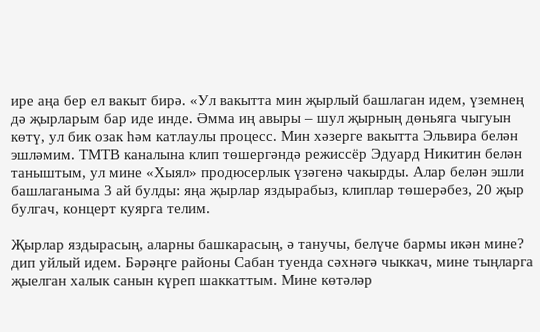ире аңа бер ел вакыт бирә. «Ул вакытта мин җырлый башлаган идем, үземнең дә җырларым бар иде инде. Әмма иң авыры – шул җырның дөньяга чыгуын көтү, ул бик озак һәм катлаулы процесс. Мин хәзерге вакытта Эльвира белән эшләмим. ТМТВ каналына клип төшергәндә режиссёр Эдуард Никитин белән таныштым, ул мине «Хыял» продюсерлык үзәгенә чакырды. Алар белән эшли башлаганыма 3 ай булды: яңа җырлар яздырабыз, клиплар төшерәбез, 20 җыр булгач, концерт куярга телим.

Җырлар яздырасың, аларны башкарасың, ә танучы, белүче бармы икән мине? дип уйлый идем. Бәрәңге районы Сабан туенда сәхнәгә чыккач, мине тыңларга җыелган халык санын күреп шаккаттым. Мине көтәләр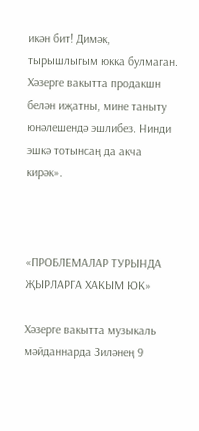икән бит! Димәк, тырышлыгым юкка булмаган. Хәзерге вакытта продакшн белән иҗатны, мине таныту юнәлешендә эшлибез. Нинди эшкә тотынсаң да акча кирәк».



«ПРОБЛЕМАЛАР ТУРЫНДА ҖЫРЛАРГА ХАКЫМ ЮК»

Хәзерге вакытта музыкаль мәйданнарда Зиләнең 9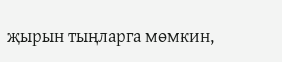җырын тыңларга мөмкин,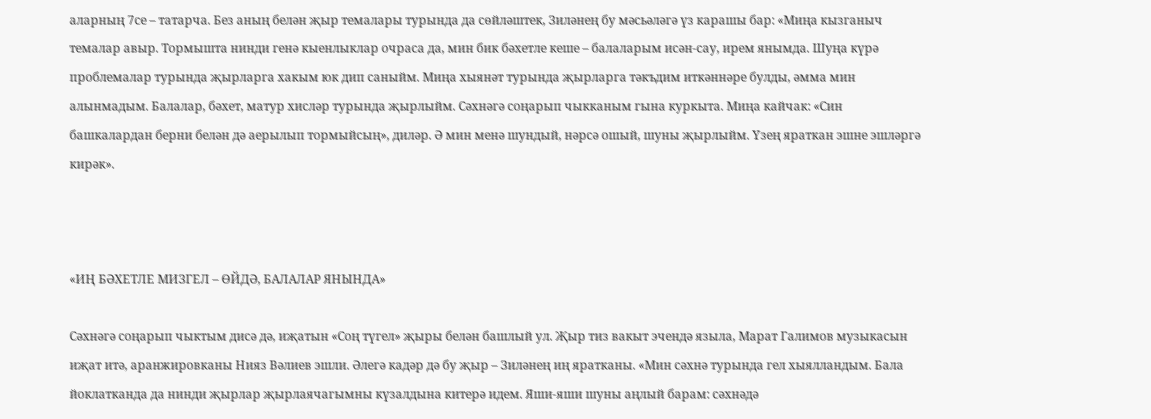аларның 7се – татарча. Без аның белән җыр темалары турында да сөйләштек, Зиләнең бу мәсьәләгә үз карашы бар: «Миңа кызганыч темалар авыр. Тормышта нинди генә кыенлыклар очраса да, мин бик бәхетле кеше – балаларым исән-сау, ирем янымда. Шуңа күрә проблемалар турында җырларга хакым юк дип саныйм. Миңа хыянәт турында җырларга тәкъдим иткәннәре булды, әмма мин алынмадым. Балалар, бәхет, матур хисләр турында җырлыйм. Сәхнәгә соңарып чыкканым гына куркыта. Миңа кайчак: «Син башкалардан берни белән дә аерылып тормыйсың», диләр. Ә мин менә шундый, нәрсә ошый, шуны җырлыйм. Үзең яраткан эшне эшләргә кирәк».



«ИҢ БӘХЕТЛЕ МИЗГЕЛ – ӨЙДӘ, БАЛАЛАР ЯНЫНДА»

Сәхнәгә соңарып чыктым дисә дә, иҗатын «Соң түгел» җыры белән башлый ул. Җыр тиз вакыт эчендә языла, Марат Галимов музыкасын иҗат итә, аранжировканы Нияз Вәлиев эшли. Әлегә кадәр дә бу җыр – Зиләнең иң яратканы. «Мин сәхнә турында гел хыялландым. Бала йоклатканда да нинди җырлар җырлаячагымны күзалдына китерә идем. Яши-яши шуны аңлый барам: сәхнәдә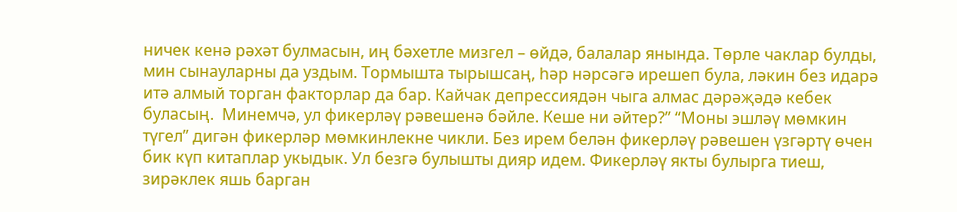ничек кенә рәхәт булмасын, иң бәхетле мизгел – өйдә, балалар янында. Төрле чаклар булды, мин сынауларны да уздым. Тормышта тырышсаң, һәр нәрсәгә ирешеп була, ләкин без идарә итә алмый торган факторлар да бар. Кайчак депрессиядән чыга алмас дәрәҗәдә кебек буласың.  Минемчә, ул фикерләү рәвешенә бәйле. Кеше ни әйтер?” “Моны эшләү мөмкин түгел” дигән фикерләр мөмкинлекне чикли. Без ирем белән фикерләү рәвешен үзгәртү өчен бик күп китаплар укыдык. Ул безгә булышты дияр идем. Фикерләү якты булырга тиеш, зирәклек яшь барган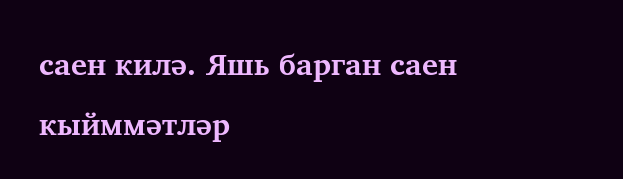саен килә. Яшь барган саен кыйммәтләр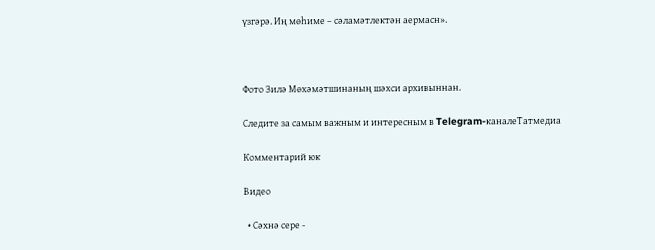үзгәрә. Иң мөһиме – сәламәтлектән аермасн».



Фото Зилә Мөхәмәтшинаның шәхси архивыннан.

Следите за самым важным и интересным в Telegram-каналеТатмедиа

Комментарий юк

Видео

  • Сәхнә сере -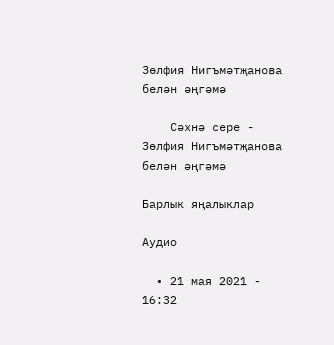Зөлфия Нигъмәтҗанова белән әңгәмә

    Сәхнә сере - Зөлфия Нигъмәтҗанова белән әңгәмә

Барлык яңалыклар

Аудио

  • 21 мая 2021 - 16:32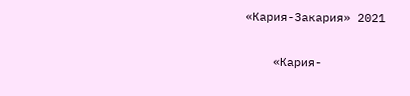«Кария-Закария» 2021

    «Кария-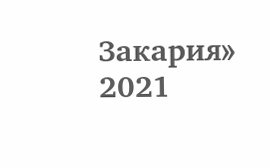Закария» 2021